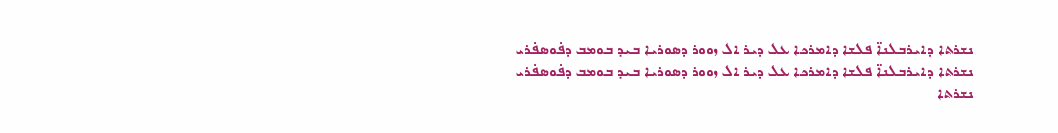ܢܫܪܬܐ ܕܐܝܪܒܠܢܐ̈ ܦܠܫܐ ܕܐܡܪܟܐ ܥܠ ܕܝܪ ܐܠ ܙܘܘܪ ܕܣܘܪܝܐ ܒܝܕ ܒܘܡܒ ܕܦ̇ܘܣܦ̇ܪܝ
ܢܫܪܬܐ ܕܐܝܪܒܠܢܐ̈ ܦܠܫܐ ܕܐܡܪܟܐ ܥܠ ܕܝܪ ܐܠ ܙܘܘܪ ܕܣܘܪܝܐ ܒܝܕ ܒܘܡܒ ܕܦ̇ܘܣܦ̇ܪܝ
ܢܫܪܬܐ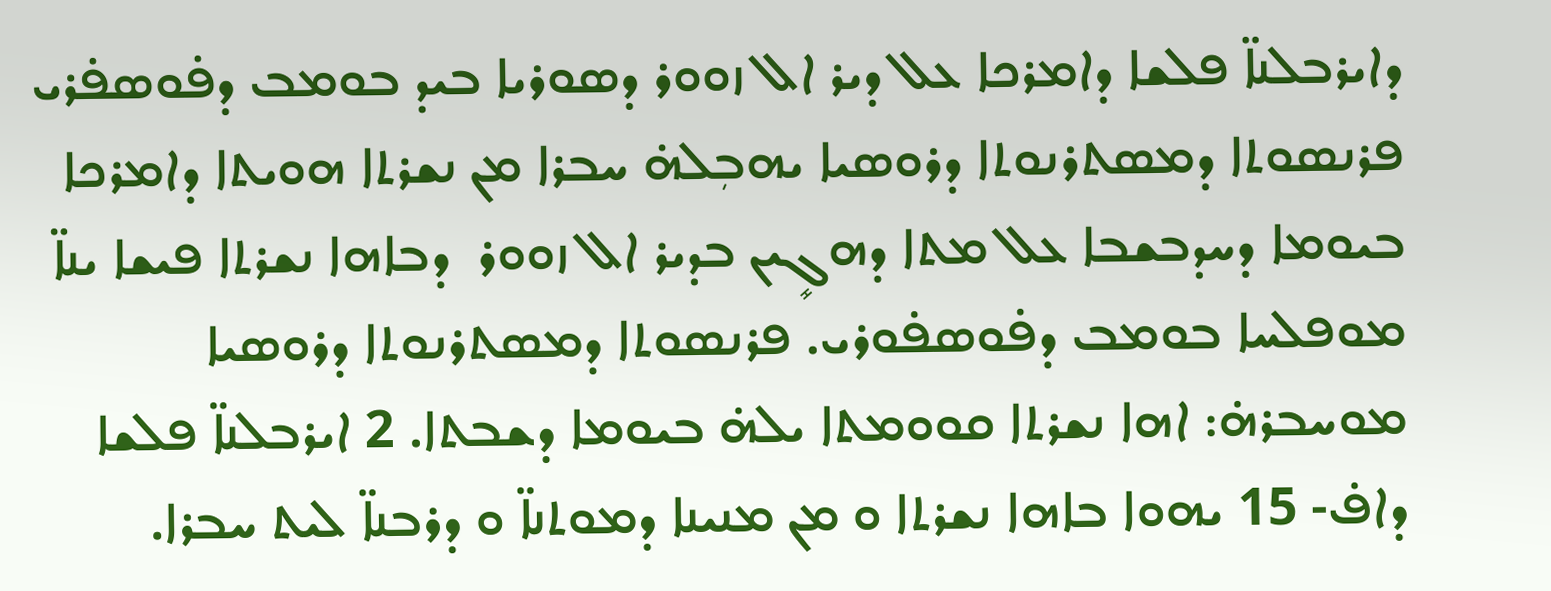ܕܐܝܪܒܠܢܐ̈ ܦܠܫܐ ܕܐܡܪܟܐ ܥܠ ܕܝܪ ܐܠ ܙܘܘܪ ܕܣܘܪܝܐ ܒܝܕ ܒܘܡܒ ܕܦ̇ܘܣܦ̇ܪܝ
ܦܪܢܣܘܬܐ ܕܡܣܬܪܢܘܬܐ ܕܪܘܣܝܐ ܝܗܒܼܠܗ̇ ܚܒܪܐ ܡܢ ܢܫܪܬܐ ܗܘܝܬܐ ܕܐܡܪܟܐ ܒܝܘܡܐ ܕܚܕܒܫܒܐ ܥܠ ܡܬܐ ܕܗܓܻܝܢ ܒܕܝܪ ܐܠ ܙܘܘܪ  ܕܒܐܗܐ ܢܫܪܬܐ ܦܝܫܐ ܝܢܐ̈ ܡܘܦܠܚܐ ܒܘܡܒ ܕܦ̇ܘܣܦ̇ܘܪܝ. ܦܪܢܣܘܬܐ ܕܡܣܬܪܢܘܬܐ ܕܪܘܣܝܐ ܡܘܚܒܪܗ̇: ܐܗܐ ܢܫܪܬܐ ܩܘܘܡܬܐ ܝܠܗ̇ ܒܝܘܡܐ ܕܫܒܬܐ. 2 ܐܝܪܒܠܢܐ̈ ܦܠܫܐ ܕܐܦ̇- 15 ܝܗܘܐ ܒܐܗܐ ܢܫܪܬܐ ܘ ܡܢ ܡܢܝܢܐ ܕܡܘܬܢܐ̈ ܘ ܕܪܒܢܐ̈ ܠܝܬ ܚܒܪܐ.